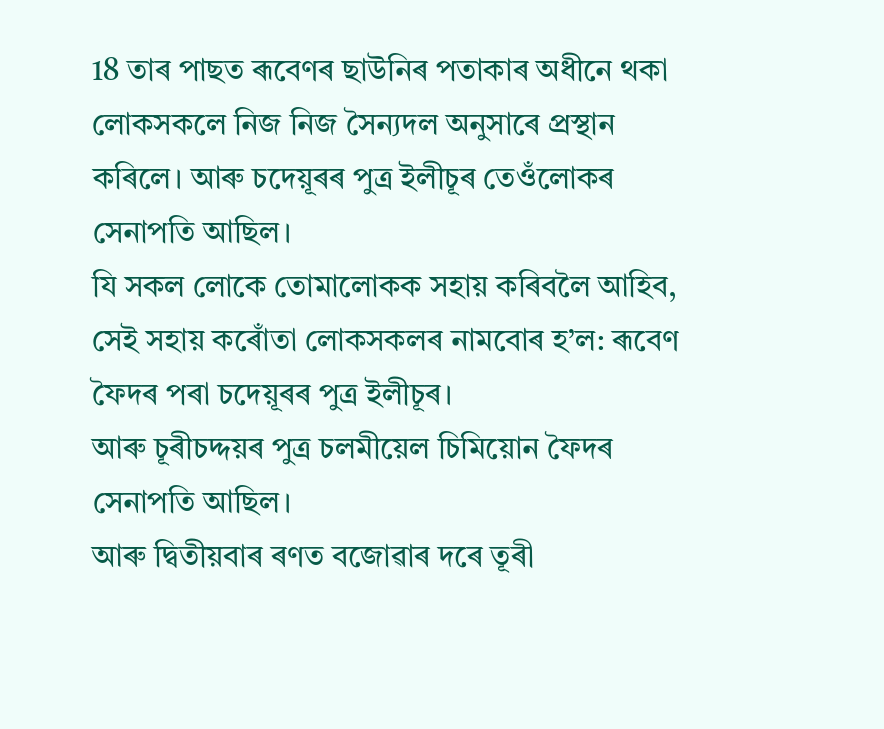18 তাৰ পাছত ৰূবেণৰ ছাউনিৰ পতাকাৰ অধীনে থকা লোকসকলে নিজ নিজ সৈন্যদল অনুসাৰে প্ৰস্থান কৰিলে। আৰু চদেয়ূৰৰ পুত্ৰ ইলীচূৰ তেওঁলোকৰ সেনাপতি আছিল।
যি সকল লোকে তোমালোকক সহায় কৰিবলৈ আহিব, সেই সহায় কৰোঁতা লোকসকলৰ নামবোৰ হ’ল: ৰূবেণ ফৈদৰ পৰা চদেয়ূৰৰ পুত্ৰ ইলীচূৰ।
আৰু চূৰীচদ্দয়ৰ পুত্ৰ চলমীয়েল চিমিয়োন ফৈদৰ সেনাপতি আছিল।
আৰু দ্বিতীয়বাৰ ৰণত বজোৱাৰ দৰে তূৰী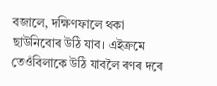বজালে, দক্ষিণফালে থকা ছাউনিবোৰ উঠি যাব। এইক্ৰমে তেওঁবিলাকে উঠি যাবলৈ ৰণৰ দৰে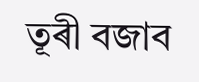তূৰী বজাব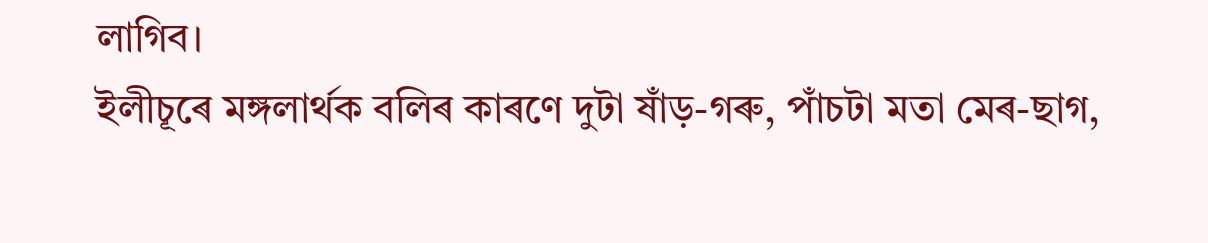লাগিব।
ইলীচূৰে মঙ্গলাৰ্থক বলিৰ কাৰণে দুটা ষাঁড়-গৰু, পাঁচটা মতা মেৰ-ছাগ,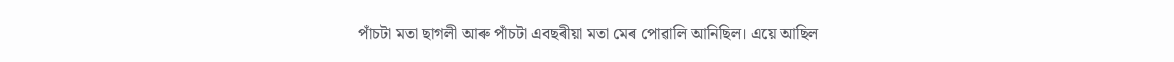পাঁচটা মতা ছাগলী আৰু পাঁচটা এবছৰীয়া মতা মেৰ পোৱালি আনিছিল। এয়ে আছিল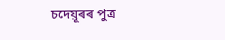চদেয়ূৰৰ পুত্ৰ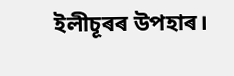ইলীচূৰৰ উপহাৰ।